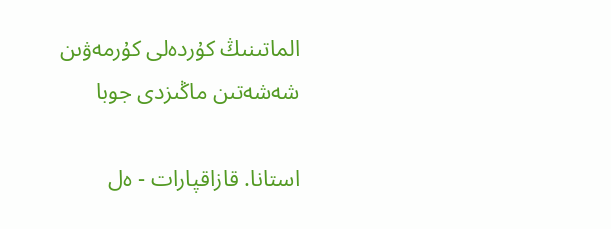الماتىنىڭ كۇردەلى كۇرمەۋىن شەشەتىن ماڭىزدى جوبا

استانا. قازاقپارات - ەل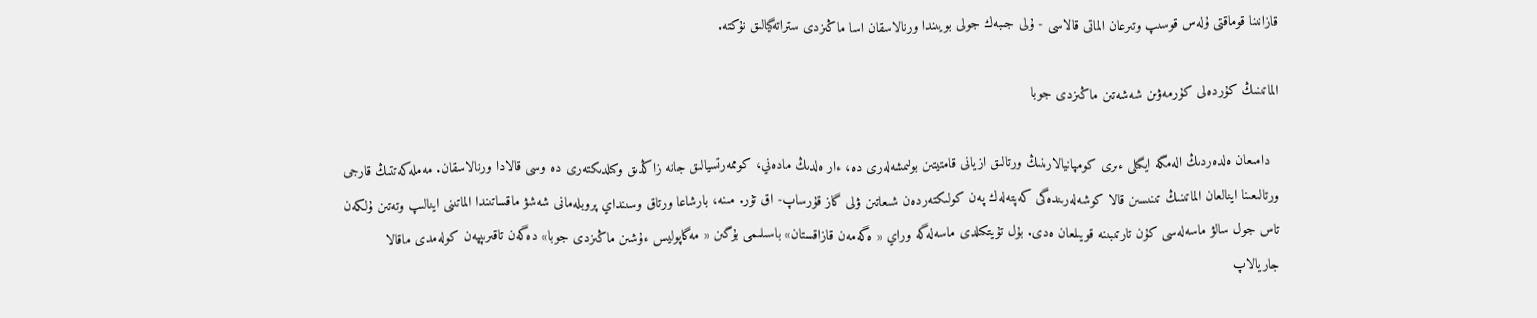قازانىنا قوماقتى ۇلەس قوسىپ وتىرعان الماتى قالاسى - ۇلى جىبەك جولى بويىندا ورنالاسقان اسا ماڭىزدى ستراتەگيالىق نۇكتە.

الماتىنىڭ كۇردەلى كۇرمەۋىن شەشەتىن ماڭىزدى جوبا

  دامىعان ەلدەردىڭ الەمگە ايگىلى ءىرى كومپانيالارىنىڭ ورتالىق ازيانى قامتيتىن بولىمشەلەرى دە، ءار ەلدىڭ مادەني، كوممەرتسيالىق جانە زاڭدىق وكىلدىكتەرى دە وسى قالادا ورنالاسقان. مەملەكەتتىڭ قارجى ورتالىعىنا اينالعان الماتىنىڭ تىنىسىن قالا كوشەلەرىندەگى كەپتەلەك پەن كولىكتەردەن شىعاتىن ۋلى گاز قۇرساپ- اق تۇر. مىنە، بارشاعا ورتاق وسىنداي پروبلەمانى شەشۋ ماقساتىندا الماتىنى اينالىپ وتەتىن ۇلكەن تاس جول سالۋ ماسەلەسى كۇن تارتىبىنە قويىلعان ەدى. بۇل تۇيتكىلدى ماسەلەگە وراي « ەگەمەن قازاقستان» باسىلىمى بۇگىن « مەگاپوليس ءۇشىن ماڭىزدى جوبا» دەگەن تاقىرىپپەن كولەمدى ماقالا جاريالاپ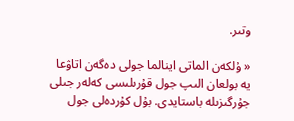وتىر.

« ۇلكەن الماتى اينالما جولى دەگەن اتاۋعا يە بولعان الىپ جول قۇرىلىسى كەلەر جىلى جۇرگىزىلە باستايدى. بۇل كۇردەلى جول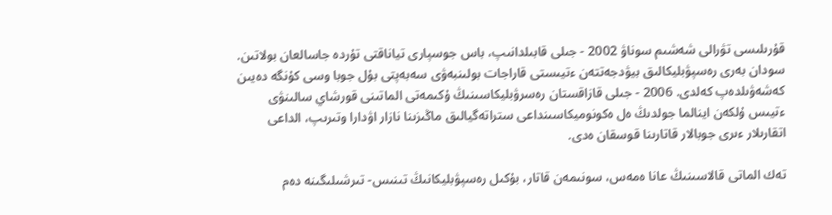قۇرىلىسى تۋرالى شەشىم سوناۋ 2002 - جىلى قابىلدانىپ، باس جوسپارى تياناقتى تۇردە جاسالعان بولاتىن. سودان بەرى رەسپۋبليكالىق بيۋدجەتتەن ءتيىستى قاراجات بولىنبەۋى سەبەپتى بۇل جوبا وسى كۇنگە دەيىن كەشەۋىلدەپ كەلدى. 2006 - جىلى قازاقستان رەسرۋبليكاسىنىڭ ۇكىمەتى الماتىنى قورشاي سالىنۋى ءتيىس ۇلكەن اينالما جولدىڭ ەل ەكونوميكاسىنداعى ستراتەگيالىق ماڭىزىنا نازار اۋدارا وتىرىپ، الداعى اتقارىلار ءىرى جوبالار قاتارىنا قوسقان ەدى.

تەك الماتى قالاسىنىڭ عانا ەمەس، سونىمەن قاتار، بۇكىل رەسپۋبليكانىڭ تىنىس- تىرشىلىگىنە دەم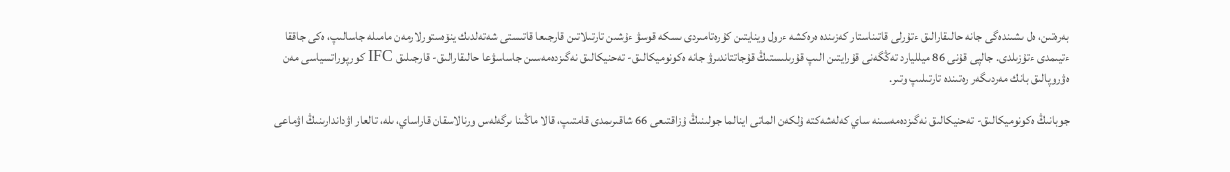بەرەتىن، ەل ىشىندەگى جانە حالىقارالىق ءتۇرلى قاتىناستار كەزىندە ەرەكشە ءرول وينايتىن كۇرەتامىردى ىسكە قوسۋ ءۇشىن تارتىلاتىن قارجىعا قاتىستى شەتەلدىك ينۆەستورلارمەن مامىلە جاسالىپ، ەكى جاققا ءتيىمدى ءتۇزىلدى. جالپى قۇنى 86 ميلليارد تەڭگەنى قۇرايتىن الىپ قۇرىلىستىڭ قۇجاتتاندىرۋ جانە ەكونوميكالىق- تەحنيكالىق نەگىزدەمەسىن جاساسۋعا حالىقارالىق- قارجىلىق ІFC كورپوراتسياسى مەن ەۋروپالىق بانك مەردىگەر رەتىندە تارتىلىپ وتىر.

جوبانىڭ ەكونوميكالىق- تەحنيكالىق نەگىزدەمەسىنە ساي كەلەشەكتە ۇلكەن الماتى اينالما جولىنىڭ ۇزاقتىعى 66 شاقىرىمدى قامتىپ، قالا ماڭىنا ىرگەلەس ورنالاسقان قاراساي، ىلە، تالعار اۋداندارىنىڭ اۋماعى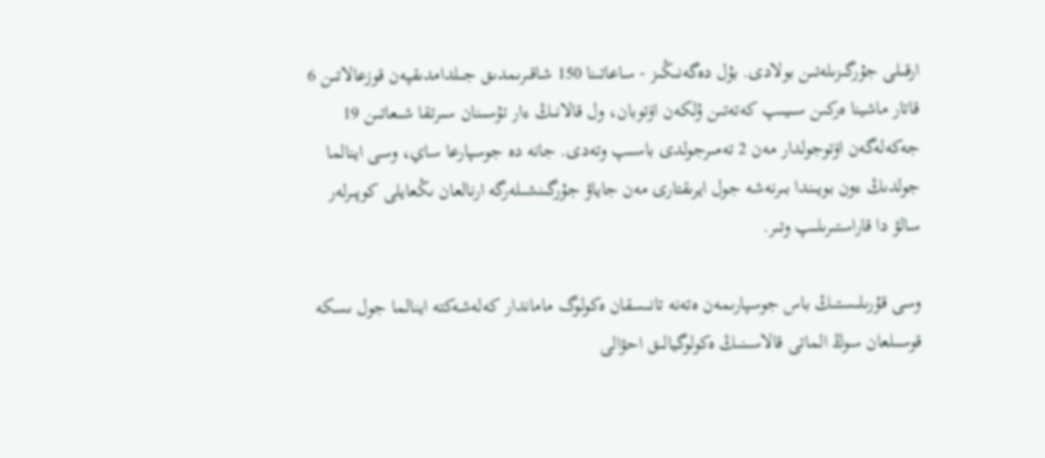ارقىلى جۇرگىزىلەتىن بولادى. بۇل دەگەنىڭىز - ساعاتىنا 150 شاقىرىمدىق جىلدامدىقپەن قوزعالاتىن 6 قاتار ماشينا ەركىن سىيىپ كەتەتىن ۇلكەن اۆتوبان، ول قالانىڭ ءار تۇسىنان سىرتقا شىعاتىن 19 جەكەلەگەن اۆتوجولدار مەن 2 تەمىرجولدى باسىپ وتەدى. جانە دە جوسپارعا ساي، وسى اينالما جولدىڭ ءون بويىندا بىرنەشە جول ايرىقتارى مەن جاياۋ جۇرگىنشىلەرگە ارنالعان ىڭعايلى كوپىرلەر سالۋ دا قاراستىرىلىپ وتىر.

وسى قۇرىلىستىڭ باس جوسپارىمەن ەتەنە تانىسقان ەكولوگ ماماندار كەلەشەكتە اينالما جول ىسكە قوسىلعان سوڭ الماتى قالاسىنىڭ ەكولوگيالىق احۋالى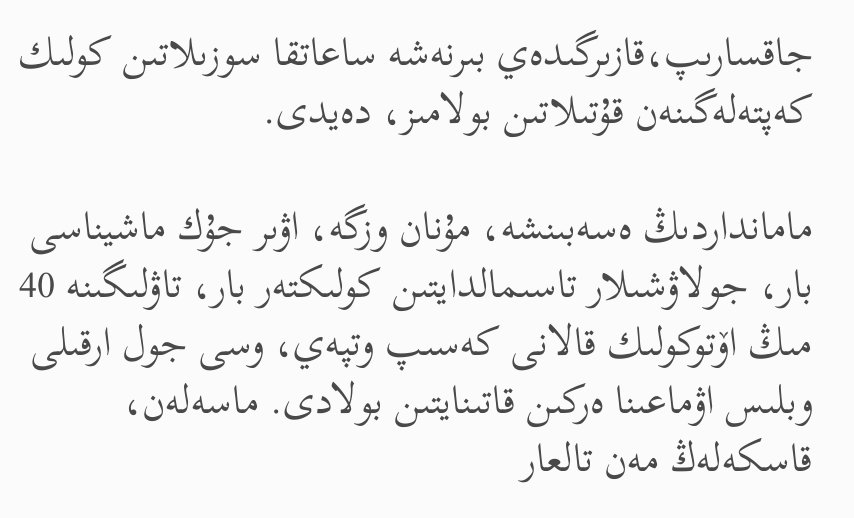جاقسارىپ،قازىرگىدەي بىرنەشە ساعاتقا سوزىلاتىن كولىك كەپتەلەگىنەن قۇتىلاتىن بولامىز، دەيدى.

مامانداردىڭ ەسەبىنشە، مۇنان وزگە، اۋىر جۇك ماشيناسى بار، جولاۋشىلار تاسىمالدايتىن كولىكتەر بار، تاۋلىگىنە 40 مىڭ اۆتوكولىك قالانى كەسىپ وتپەي، وسى جول ارقىلى وبلىس اۋماعىنا ەركىن قاتىنايتىن بولادى. ماسەلەن، قاسكەلەڭ مەن تالعار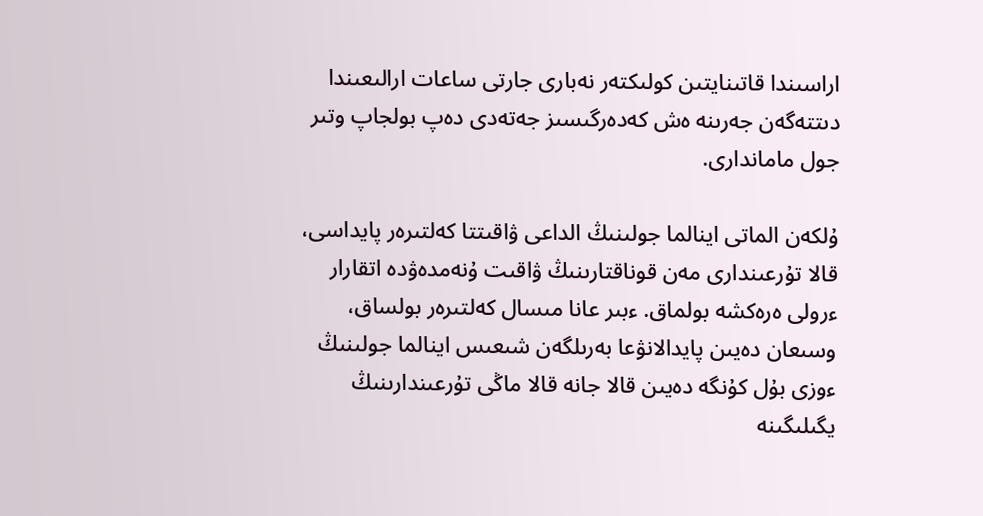اراسىندا قاتىنايتىن كولىكتەر نەبارى جارتى ساعات ارالىعىندا دىتتەگەن جەرىنە ەش كەدەرگىسىز جەتەدى دەپ بولجاپ وتىر جول ماماندارى.

ۇلكەن الماتى اينالما جولىنىڭ الداعى ۋاقىتتا كەلتىرەر پايداسى، قالا تۇرعىندارى مەن قوناقتارىنىڭ ۋاقىت ۇنەمدەۋدە اتقارار ءرولى ەرەكشە بولماق. ءبىر عانا مىسال كەلتىرەر بولساق، وسىعان دەيىن پايدالانۋعا بەرىلگەن شىعىس اينالما جولىنىڭ ءوزى بۇل كۇنگە دەيىن قالا جانە قالا ماڭى تۇرعىندارىنىڭ يگىلىگىنە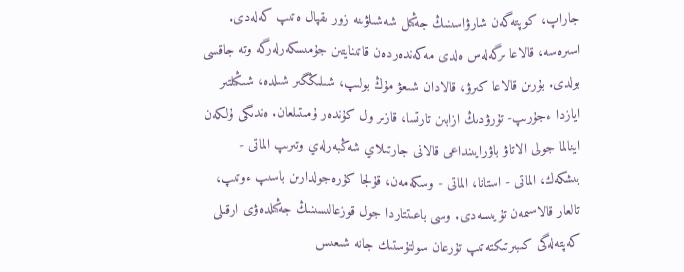جاراپ، كوپتەگەن شارۋاسىنىڭ جەڭىل شەشىلۋىنە زور ىقپال ەتىپ كەلەدى. اسىرەسە، قالاعا ىرگەلەس ەلدى مەكەندەردەن قاتىنايتىن جۇمىسكەرلەرگە وتە جاقسى بولدى. بۇرىن قالاعا كىرۋ، قالادان شىعۋ مۇڭ بولىپ، شىلىڭگىر شىلدە، شىڭىلتىر ايازدا ءجۇرىپ- تۇرۋدىڭ ازابىن تارتسا، قازىر ول كۇندەر ۇمىتىلعان. ەندىگى ۇلكەن اينالما جولى الاتاۋ باۋرايىنداعى قالانى جارتىلاي شەڭبەرلەي وتىرىپ الماتى - بىشكەك، الماتى - استانا، الماتى - وسكەمەن، قۇلجا كۇرەجولدارىن باسىپ ءوتىپ، تالعار قالاسىمەن تۇيىسەدى. وسى باعىتتاردا جول قوزعالىسىنىڭ جەڭىلدەۋى ارقىلى كەپتەلەگى كىبىرتىكتەتىپ تۇرعان سولتۇستىك جانە شىعىس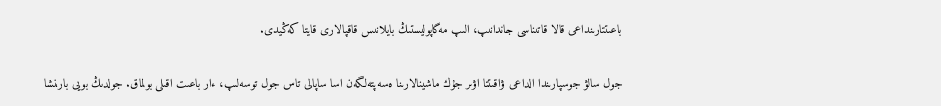باعىتتارىنداعى قالا قاتىناسى جاندانىپ، الىپ مەگاپوليستىڭ بايلانىس قاقپالارى قايتا كەڭيدى.

جول سالۋ جوسپارىندا الداعى ۋاقىتتا اۋىر جۇك ماشينالارىنا ەسەپتەلگەن اسا ساپالى تاس جول توسەلىپ، ءار باعىت اقىلى بولماق. جولدىڭ بويى بارىنشا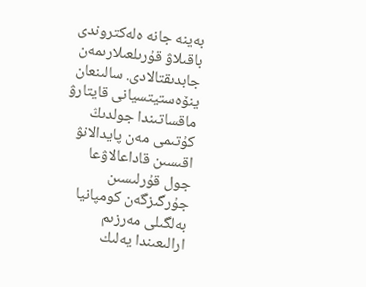بەينە جانە ەلەكتروندى باقىلاۋ قۇرىلعىلارىمەن جابدىقتالادى. سالىنعان ينۆەستيتسيانى قايتارۋ ماقساتىندا جولدىڭ كۇتىمى مەن پايدالانۋ اقىسىن قاداعالاۋعا جول قۇرلىسىن جۇرگىزگەن كومپانيا بەلگىلى مەرزىم ارالىعىندا يەلىك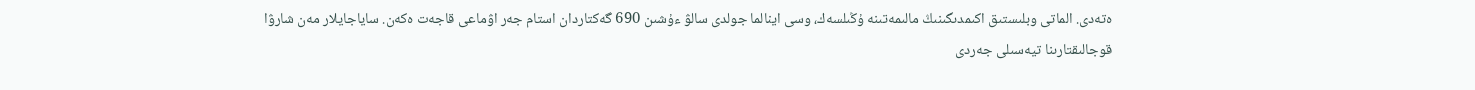ەتەدى. الماتى وبلىستىق اكىمدىگىنىڭ مالىمەتىنە ۇڭىلسەك، وسى اينالما جولدى سالۋ ءۇشىن 690 گەكتاردان استام جەر اۋماعى قاجەت ەكەن. ساياجايلار مەن شارۋا قوجالىقتارىنا تيەسىلى جەردى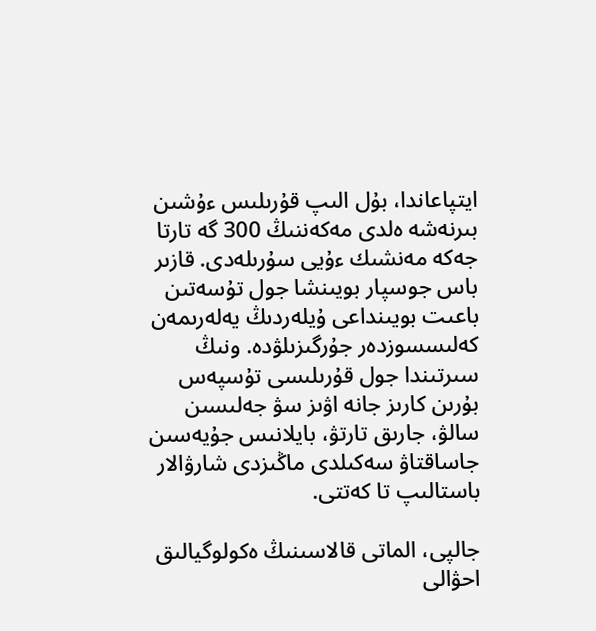ايتپاعاندا، بۇل الىپ قۇرىلىس ءۇشىن بىرنەشە ەلدى مەكەننىڭ 300 گە تارتا جەكە مەنشىك ءۇيى سۇرىلەدى. قازىر باس جوسپار بويىنشا جول تۇسەتىن باعىت بويىنداعى ۇيلەردىڭ يەلەرىمەن كەلىسسوزدەر جۇرگىزىلۋدە. ونىڭ سىرتىندا جول قۇرىلىسى تۇسپەس بۇرىن كارىز جانە اۋىز سۋ جەلىسىن سالۋ، جارىق تارتۋ، بايلانىس جۇيەسىن جاساقتاۋ سەكىلدى ماڭىزدى شارۋالار باستالىپ تا كەتتى.

جالپى، الماتى قالاسىنىڭ ەكولوگيالىق احۋالى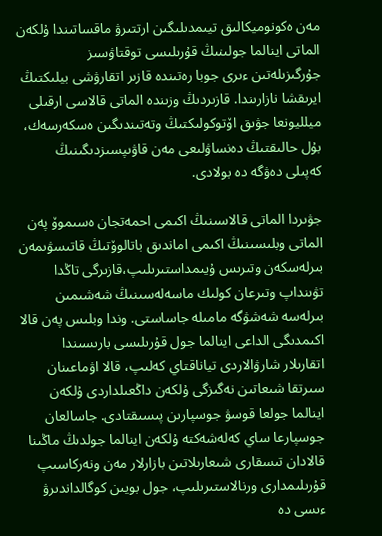مەن ەكونوميكالىق تيىمدىلىگىن ارتتىرۋ ماقساتىندا ۇلكەن الماتى اينالما جولىنىڭ قۇرىلىسى توقتاۋسىز جۇرگىزىلەتىن ءىرى جوبا رەتىندە قازىر اتقارۋشى بيلىكتىڭ ايرىقشا نازارىندا. قازىردىڭ وزىندە الماتى قالاسى ارقىلى ميلليونعا جۋىق اۆتوكولىكتىڭ وتەتىندىگىن ەسكەرسەك، بۇل حالىقتىڭ دەنساۋلىعى مەن قاۋىپسىزدىگىنىڭ كەپىلى دەۋگە دە بولادى.

جۋىردا الماتى قالاسىنىڭ اكىمى احمەتجان ەسىموۆ پەن الماتى وبلىسىنىڭ اكىمى اماندىق باتالوۆتىڭ قاتىسۋىمەن بىرلەسكەن وتىرىس ۇيىمداستىرىلىپ،قازىرگى تاڭدا تۋىنداپ وتىرعان كولىك ماسەلەسىنىڭ شەشىمىن بىرلەسە شەشۋگە مامىلە جاساستى. وندا وبلىس پەن قالا اكىمدىگى الداعى اينالما جول قۇرىلىسى بارىسىندا اتقارىلار شارۋالاردى تياناقتاي كەلىپ، قالا اۋماعىنان سىرتقا شىعاتىن نەگىزگى ۇلكەن داڭعىلداردى ۇلكەن اينالما جولعا قوسۋ جوسپارىن پىسىقتادى. جاسالعان جوسپارعا ساي كەلەشەكتە ۇلكەن اينالما جولدىڭ ماڭىنا قالادان تىسقارى شىعارىلاتىن بازارلار مەن ونەركاسىپ قۇرىلىمدارى ورنالاستىرىلىپ، جول بويىن كوگالداندىرۋ ءىسى دە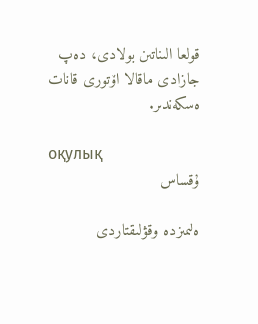قولعا الىناتىن بولادى، دەپ جازادى ماقالا اۆتورى قانات ەسكەندىر.

оқулық
ۇقساس

ەلىمىزدە وقۋلىقتاردى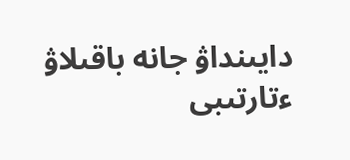دايىنداۋ جانە باقىلاۋ ءتارتىبى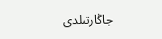جاڭارتىلدى